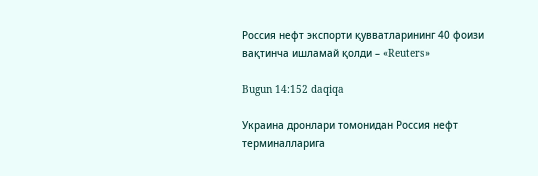Россия нефт экспорти қувватларининг 40 фоизи вақтинча ишламай қолди – «Reuters»

Bugun 14:152 daqiqa

Украина дронлари томонидан Россия нефт терминалларига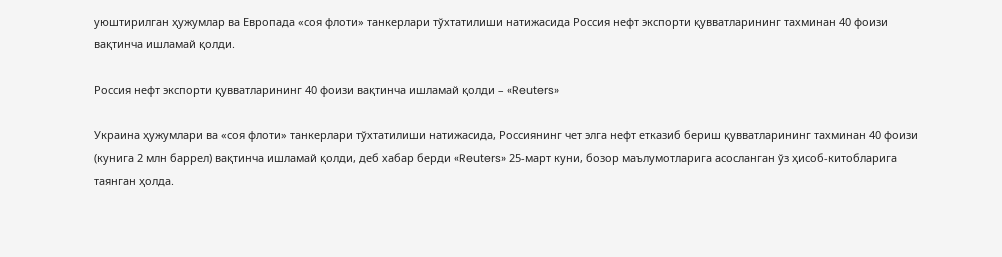уюштирилган ҳужумлар ва Европада «соя флоти» танкерлари тўхтатилиши натижасида Россия нефт экспорти қувватларининг тахминан 40 фоизи вақтинча ишламай қолди.

Россия нефт экспорти қувватларининг 40 фоизи вақтинча ишламай қолди – «Reuters»

Украина ҳужумлари ва «соя флоти» танкерлари тўхтатилиши натижасида, Россиянинг чет элга нефт етказиб бериш қувватларининг тахминан 40 фоизи (кунига 2 млн баррел) вақтинча ишламай қолди, деб хабар берди «Reuters» 25-март куни, бозор маълумотларига асосланган ўз ҳисоб-китобларига таянган ҳолда.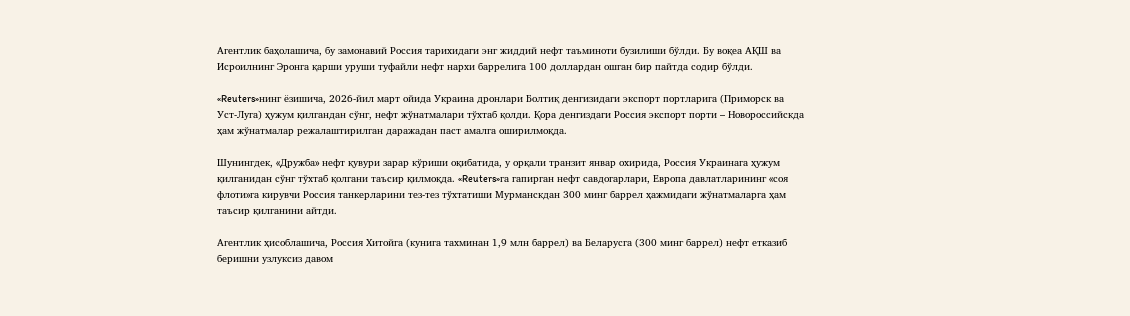Агентлик баҳолашича, бу замонавий Россия тарихидаги энг жиддий нефт таъминоти бузилиши бўлди. Бу воқеа АҚШ ва Исроилнинг Эронга қарши уруши туфайли нефт нархи баррелига 100 доллардан ошган бир пайтда содир бўлди.

«Reuters»нинг ёзишича, 2026-йил март ойида Украина дронлари Болтиқ денгизидаги экспорт портларига (Приморск ва Уст-Луга) ҳужум қилгандан сўнг, нефт жўнатмалари тўхтаб қолди. Қора денгиздаги Россия экспорт порти – Новороссийскда ҳам жўнатмалар режалаштирилган даражадан паст амалга оширилмоқда.

Шунингдек, «Дружба» нефт қувури зарар кўриши оқибатида, у орқали транзит январ охирида, Россия Украинага ҳужум қилганидан сўнг тўхтаб қолгани таъсир қилмоқда. «Reuters»га гапирган нефт савдогарлари, Европа давлатларининг «соя флоти»га кирувчи Россия танкерларини тез-тез тўхтатиши Мурманскдан 300 минг баррел ҳажмидаги жўнатмаларга ҳам таъсир қилганини айтди.

Агентлик ҳисоблашича, Россия Хитойга (кунига тахминан 1,9 млн баррел) ва Беларусга (300 минг баррел) нефт етказиб беришни узлуксиз давом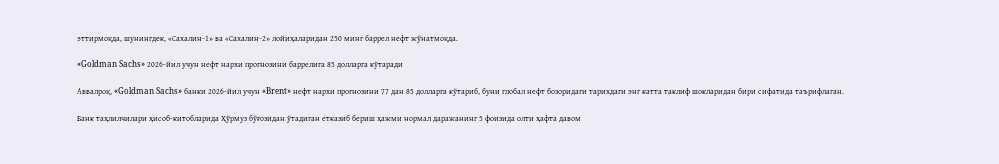эттирмоқда, шунингдек, «Сахалин-1» ва «Сахалин-2» лойиҳаларидан 250 минг баррел нефт жўнатмоқда.

«Goldman Sachs» 2026-йил учун нефт нархи прогнозини баррелига 85 долларга кўтаради

Аввалроқ, «Goldman Sachs» банки 2026-йил учун «Brent» нефт нархи прогнозини 77 дан 85 долларга кўтариб, буни глобал нефт бозоридаги тарихдаги энг катта таклиф шокларидан бири сифатида таърифлаган.

Банк таҳлилчилари ҳисоб-китобларида Ҳўрмуз бўғозидан ўтадиган етказиб бериш ҳажми нормал даражанинг 5 фоизида олти ҳафта давом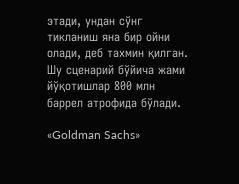этади, ундан сўнг тикланиш яна бир ойни олади, деб тахмин қилган. Шу сценарий бўйича жами йўқотишлар 800 млн баррел атрофида бўлади.

«Goldman Sachs»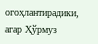огоҳлантирадики, агар Ҳўрмуз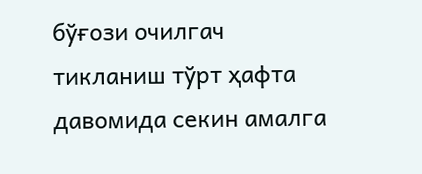бўғози очилгач тикланиш тўрт ҳафта давомида секин амалга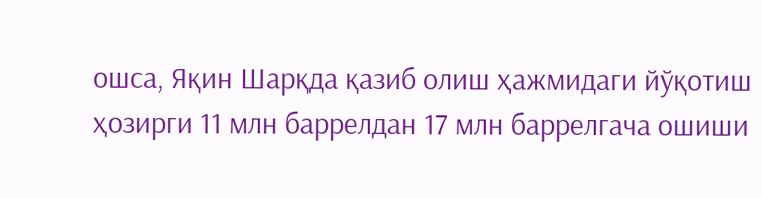ошса, Яқин Шарқда қазиб олиш ҳажмидаги йўқотиш ҳозирги 11 млн баррелдан 17 млн баррелгача ошиши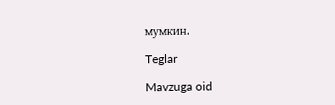мумкин.

Teglar

Mavzuga oid